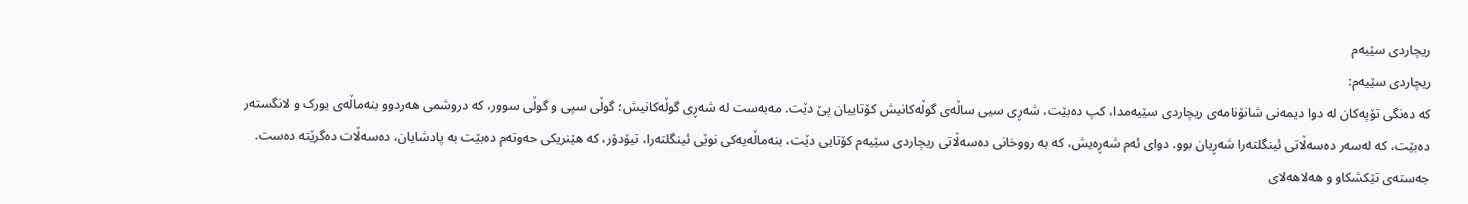ریچاردی سێیەم
ریچاردی سێیەم:
کە دەنگی تۆپەکان لە دوا دیمەنی شانۆنامەی ریچاردی سێیەمدا، کپ دەبێت، شەڕی سیی ساڵەی گوڵەکانیش کۆتاییان پێ دێت. مەبەست لە شەڕی گوڵەکانیش؛ گوڵی سپی و گوڵی سوور، کە دروشمی هەردوو بنەماڵەی یورک و لانگستەر دەبێت، کە لەسەر دەسەڵاتی ئینگلتەرا شەڕیان بوو. دوای ئەم شەڕەیش، کە بە رووخانی دەسەڵاتی ریچاردی سێیەم کۆتایی دێت، بنەماڵەیەکی نوێی ئینگلتەرا، تیۆدۆر، کە هێنریکی حەوتەم دەبێت بە پادشایان، دەسەڵات دەگرێتە دەست. جەستەی تێکشکاو و هەلاهەلای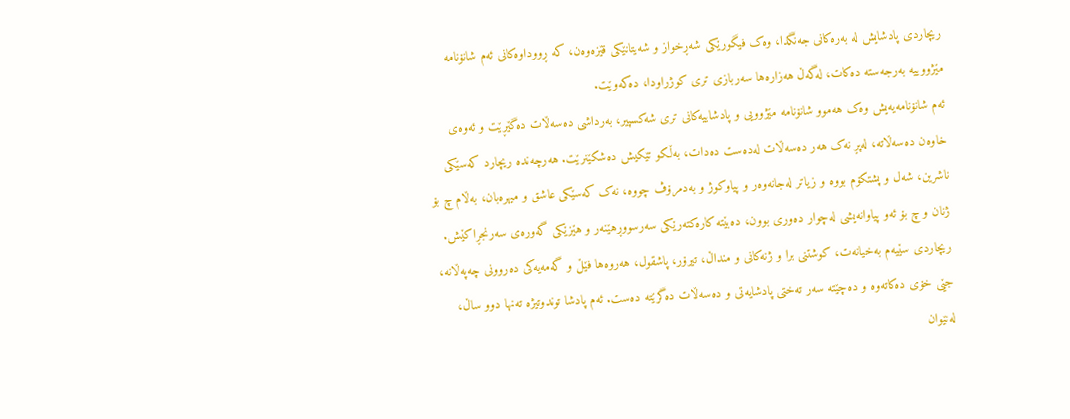ریچاردی پادشایش لە بەرەکانی جەنگدا، وەک فیگورێکی شەڕخواز و شەیتانێکی قێزەوەن، کە ڕووداوەکانی ئەم شانۆنامە مێژووییە بەرجەستە دەکات، لەگەڵ هەزارەها سەربازی تری کوژراودا، دەکەوێت.
ئەم شانۆنامەیەیش وەک هەموو شانۆنامە مێژوویی و پادشاییەکانی تری شەکسپیر، بەرداشی دەسەڵات دەگێڕێت و ئەوەی خاوەن دەسەڵاتە، لەپڕ نەک هەر دەسەڵات لەدەست دەدات، بەڵکو تێکیش دەشکێنرێت. هەرچەندە ریچارد کەسێکی ناشرین، شەل و پشتکۆم بووە و زیاتر لەجانەوەر و پیاوکوژ و بەدمرۆڤ چووە، نەک کەسێکی عاشق و میهرەبان، بەڵام چ بۆ ژنان و چ بۆ ئەو پیاوانەیشی لەچوار دەوری بوون، دەبێتە کارەکتەرێکی سەرسووڕهێنەر و هێزێکی گەورەی سەرنجڕاکێش. ریچاردی سێیەم بەخیانەت، کوشتنی برا و ژنەکانی و منداڵ، تیرۆر، پاشقول، هەروەها فێڵ و گەمەیەکی دەروونی چەپەڵانە، جێی خۆی دەکاتەوە و دەچێتە سەر تەختی پادشایەتی و دەسەڵات دەگرێتە دەست. ئەم پادشا توندوتیژە تەنها دوو ساڵ، لەنێوان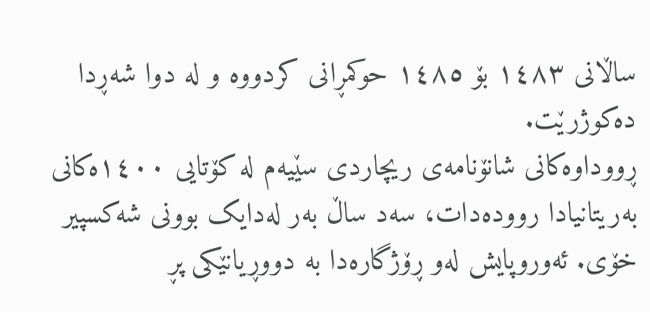ساڵانی ١٤٨٣ بۆ ١٤٨٥ حوکمڕانی کردووە و لە دوا شەڕدا دەکوژرێت.
ڕووداوەکانی شانۆنامەی ریچاردی سێیەم لە کۆتایی ١٤٠٠ەکانی بەریتانیادا روودەدات، سەد ساڵ بەر لەدایک بوونی شەکسپیر خۆی. ئەوروپایش لەو ڕۆژگارەدا بە دووڕیانێکی پڕ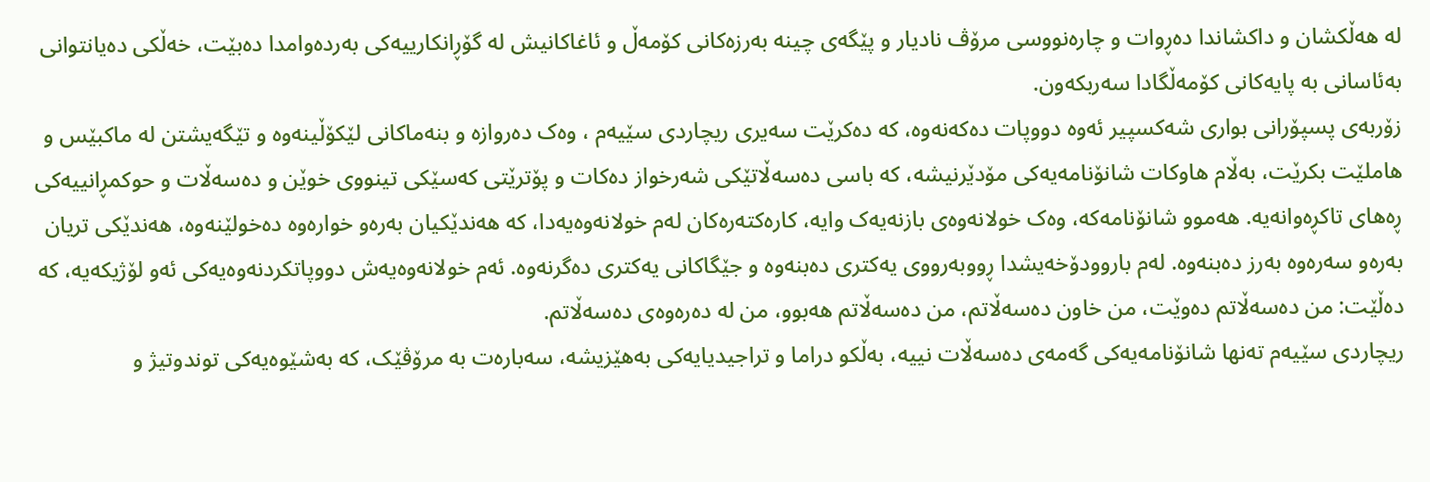لە هەڵکشان و داکشاندا دەڕوات و چارەنووسی مرۆڤ نادیار و پێگەی چینە بەرزەکانی کۆمەڵ و ئاغاکانیش لە گۆڕانکارییەکی بەردەوامدا دەبێت، خەڵکی دەیانتوانی بەئاسانی بە پایەکانی کۆمەڵگادا سەربکەون.
زۆربەی پسپۆرانی بواری شەکسپیر ئەوە دووپات دەکەنەوە، کە دەکرێت سەیری ریچاردی سێیەم ، وەک دەروازە و بنەماکانی لێکۆڵینەوە و تێگەیشتن لە ماکبێس و هاملێت بکرێت، بەڵام هاوکات شانۆنامەیەکی مۆدێرنیشە، کە باسی دەسەڵاتێکی شەرخواز دەکات و پۆترێتی کەسێکی تینووی خوێن و دەسەڵات و حوکمڕانییەکی ڕەهای تاکڕەوانەیە. هەموو شانۆنامەکە، وەک خولانەوەی بازنەیەک وایە، کارەکتەرەکان لەم خولانەوەیەدا، کە هەندێکیان بەرەو خوارەوە دەخولێنەوە، هەندێکی تریان بەرەو سەرەوە بەرز دەبنەوە. لەم باروودۆخەیشدا ڕووبەرووی یەکتری دەبنەوە و جێگاکانی یەکتری دەگرنەوە. ئەم خولانەوەیەش دووپاتکردنەوەیەکی ئەو لۆژیکەیە، کە دەڵێت: من دەسەڵاتم دەوێت، من خاون دەسەڵاتم، من دەسەڵاتم هەبوو، من لە دەرەوەی دەسەڵاتم.
ریچاردی سێیەم تەنها شانۆنامەیەکی گەمەی دەسەڵات نییە، بەڵکو دراما و تراجیدیایەکی بەهێزیشە، سەبارەت بە مرۆڤێک، کە بەشێوەیەکی توندوتیژ و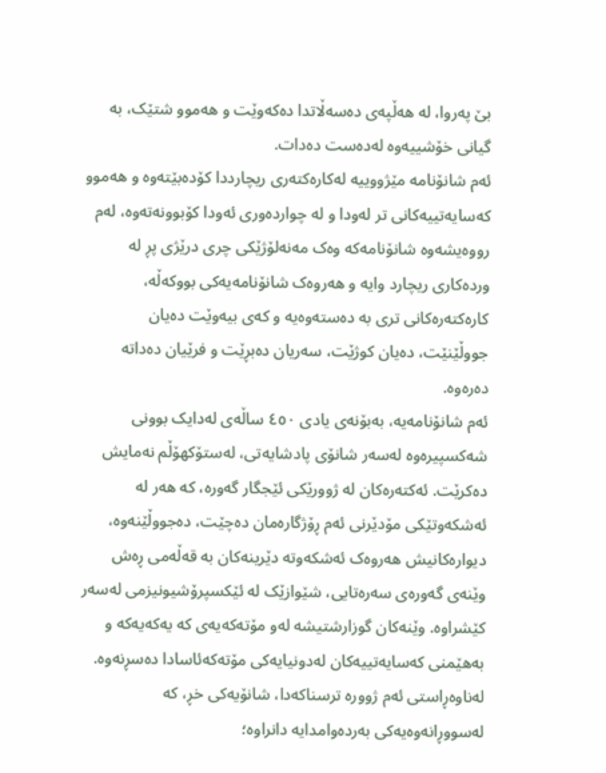بێ پەروا، لە هەڵپەی دەسەڵاتدا دەکەوێت و هەموو شتێک، بە گیانی خۆشییەوە لەدەست دەدات.
ئەم شانۆنامە مێژووییە لەکارەکتەری ریچارددا کۆدەبێتەوە و هەموو کەسایەتییەکانی تر لەودا و لە چواردەوری ئەودا کۆبوونەتەوە، لەم رووەیشەوە شانۆنامەکە وەک مەنەلۆژێکی چری درێژی پڕ لە وردەکاری ریچارد وایە و هەروەک شانۆنامەیەکی بووکەڵە، کارەکتەرەکانی تری بە دەستەوەیە و کەی بیەوێت دەیان جووڵێنێت، دەیان کوژێت، سەریان دەبڕێت و فرێیان دەداتە دەرەوە.
ئەم شانۆنامەیە، بەبۆنەی یادی ٤٥٠ ساڵەی لەدایک بوونی شەکسپیرەوە لەسەر شانۆی پادشایەتی، لەستۆکهۆڵم نەمایش دەکرێت. ئەکتەرەکان لە ژوورێکی ئێجگار گەورە، کە هەر لە ئەشکەوتێکی مۆدێرنی ئەم ڕۆژگارەمان دەچێت، دەجووڵێنەوە، دیوارەکانیش هەروەک ئەشکەوتە دێرینەکان بە قەڵەمی ڕەش وێنەی گەورەی سەرەتایی، شێوازێک لە ئێکسپرۆشیونیزمی لەسەر کێشراوە. وێنەکان گوزارشتیشە لەو مۆتەکەیەی کە یەکەیەکە و بەهێمنی کەسایەتییەکان لەدونیایەکی مۆتەکەئاسادا دەسڕنەوە. لەناوەڕاستی ئەم ژوورە ترسناکەدا، شانۆیەکی خڕ، کە لەسووڕانەوەیەکی بەردەوامدایە دانراوە؛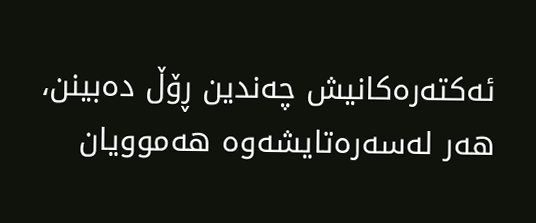ئەکتەرەکانیش چەندین ڕۆڵ دەبینن، هەر لەسەرەتایشەوە هەموویان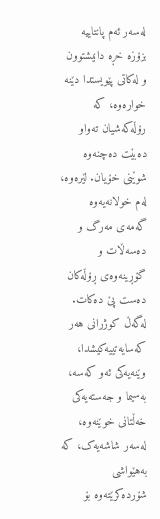لەسەر ئەم پانتاییە بزۆزە خڕە دانیشتوون و لەکاتی پێویستدا دێنە خوارەوە، کە رۆڵەکەشیان تەواو دەبێت دەچنەوە شوێنی خۆیان. لێرەوە، لەم خولانەیەوە گەمەی مەرگ و دەسەڵات و گۆڕینەوەی ڕۆڵەکان دەست پێ دەکات. لەگەڵ کوژرانی هەر کەسایەتییەکیشدا، وێنەیەکی ئەو کەسە، بەسیما و جەستەیەکی خەڵتانی خوێنەوە، لەسەر شاشەیەک، کە بەهێواشی شۆردەکرێتەوە بۆ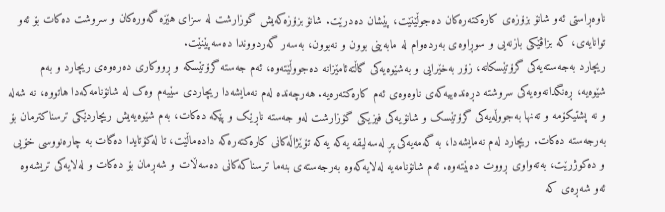ناوەڕاستی ئەو شانۆ بزۆزەی کارەکتەرەکان دەجوڵێنێت، پێشان دەدرێت. شانۆ بزۆزەکەیش گوزارشت لە سزای هێزە گەورەکان و سروشت دەکات بۆ ئەو توانایەی، کە بزاڤێکی بازنەیی و سوڕاوەی بەردەوام لە مابەینی بوون و نەبوون، بەسەر گەردووندا دەسەپێنێت.
ریچارد بەجەستەیەکی گرۆتێسکانە، زۆر بەخێرایی و بەشێوەیەکی گاڵتەئامێزانە دەجووڵێتەوە، ئەم جەستە گرۆتێسکە و ڕووکاری دەرەوەی ریچارد و بەم شێوەیە، ڕەنگدانەوەیەکی سروشتە دڕەندەییەکەی ناوەوەی ئەم کارەکتەرەیە. هەرچەندە لەم نەمایشەدا ریچاردی سێیەم وەک لە شانۆنامەکەدا هاتووە، نە شەلە و نە پشتیکۆمە و تەنها بەجووڵەیەکی گرۆتێسک و شانۆیەکی فیزیکی گۆزارشت لەو جەستە ناڕێک و پێکە دەکات، بەم شێوەیەیش ریچاردێکی ترسناکترمان بۆ بەرجەستە دەکات. ریچارد لەم نەمایشەدا، بە گەمەیەکی پڕ لەسەلیقە یەکە یەکە تۆێژاڵەکانی کارەکتەرەکە دادەماڵێت، تا لەکۆتایدا دەگات بە چارەنووسی خۆیی و دەکوژرێت، بەتەواوی ڕووت دەبێتەوە. ئەم شانۆنامەیە لەلایەکەوە بەرجەستەی بنەما ترسناکەکانی دەسەڵات و شەڕمان بۆ دەکات و لەلایەکی تریشەوە ئەو شەڕەی کە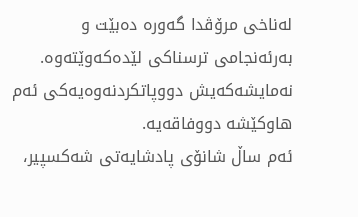لەناخی مرۆڤدا گەورە دەبێت و بەرئەنجامی ترسناکی لێدەکەوێتەوە. نەمایشەکەیش دووپاتکردنەوەیەکی ئەم هاوکێشە دووفاقەیە.
ئەم ساڵ شانۆی پادشایەتی شەکسپیر،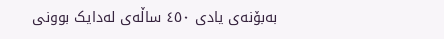بەبۆنەی یادی ٤٥٠ ساڵەی لەدایک بوونی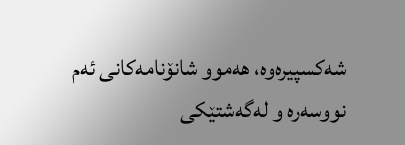شەکسپیرەوە، هەموو شانۆنامەکانی ئەم نووسەرە و لەگەشتێکی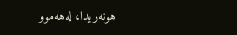هونەریدا، لەهەموو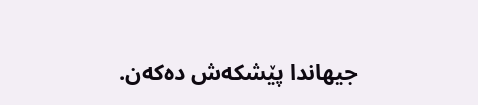جیهاندا پێشکەش دەکەن.